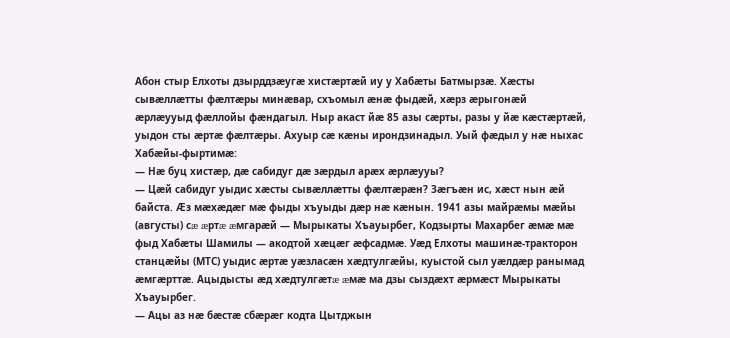Абон стыр Елхоты дзырддзæугæ хистæртæй иу у Хабæты Батмырзæ. Хæсты сывæллæтты фæлтæры минæвар, схъомыл æнæ фыдæй, хæрз æрыгонæй æрлæууыд фæллойы фæндагыл. Ныр акаст йæ 85 азы сæрты, разы у йæ кæстæртæй, уыдон сты æртæ фæлтæры. Ахуыр сæ кæны ирондзинадыл. Уый фæдыл у нæ ныхас Хабæйы-фыртимæ:
— Нæ буц хистæр, дæ сабидуг дæ зæрдыл арæх æрлæууы?
— Цæй сабидуг уыдис хæсты сывæллæтты фæлтæрæн? Зæгъæн ис, хæст нын æй байста. Æз мæхæдæг мæ фыды хъуыды дæр нæ кæнын. 1941 азы майрæмы мæйы (августы) сæ æртæ æмгарæй — Мырыкаты Хъауырбег, Кодзырты Махарбег æмæ мæ фыд Хабæты Шамилы — акодтой хæцæг æфсадмæ. Уæд Елхоты машинæ-тракторон станцæйы (МТС) уыдис æртæ уæзласæн хæдтулгæйы, куыстой сыл уæлдæр ранымад æмгæрттæ. Ацыдысты æд хæдтулгæтæ æмæ ма дзы сыздæхт æрмæст Мырыкаты Хъауырбег.
— Ацы аз нæ бæстæ сбæрæг кодта Цытджын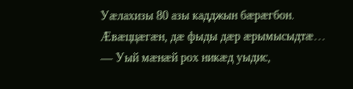Уæлахизы 80 азы кадджын бæрæгбон. Æвæццæгæн, дæ фыды дæр æрымысыдтæ…
— Уый мæнæй рох никæд уыдис,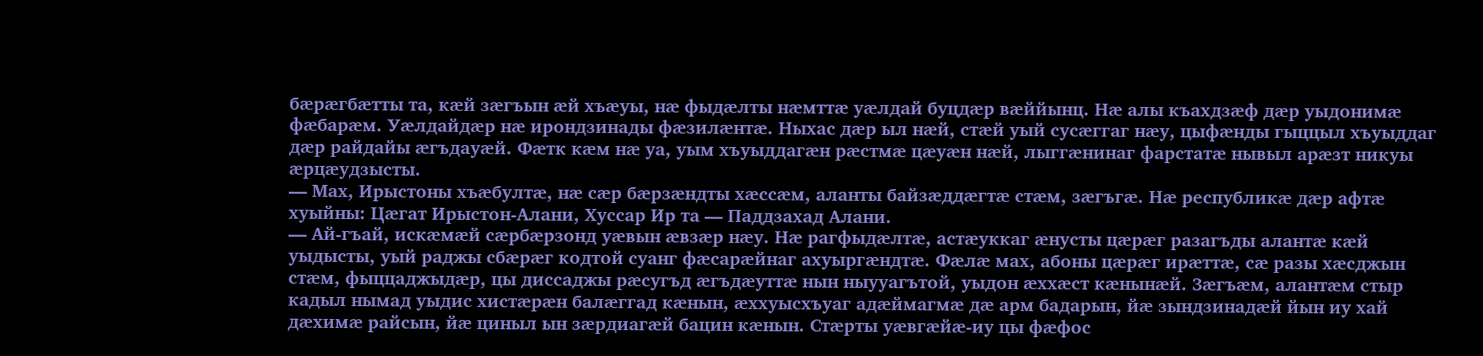бæрæгбæтты та, кæй зæгъын æй хъæуы, нæ фыдæлты нæмттæ уæлдай буцдæр вæййынц. Нæ алы къахдзæф дæр уыдонимæ фæбарæм. Уæлдайдæр нæ ирондзинады фæзилæнтæ. Ныхас дæр ыл нæй, стæй уый сусæггаг нæу, цыфæнды гыццыл хъуыддаг дæр райдайы æгъдауæй. Фæтк кæм нæ уа, уым хъуыддагæн рæстмæ цæуæн нæй, лыггæнинаг фарстатæ нывыл арæзт никуы æрцæудзысты.
— Мах, Ирыстоны хъæбултæ, нæ сæр бæрзæндты хæссæм, аланты байзæддæгтæ стæм, зæгъгæ. Нæ республикæ дæр афтæ хуыйны: Цæгат Ирыстон-Алани, Хуссар Ир та — Паддзахад Алани.
— Ай-гъай, искæмæй сæрбæрзонд уæвын æвзæр нæу. Нæ рагфыдæлтæ, астæуккаг æнусты цæрæг разагъды алантæ кæй уыдысты, уый раджы сбæрæг кодтой суанг фæсарæйнаг ахуыргæндтæ. Фæлæ мах, абоны цæрæг ирæттæ, сæ разы хæсджын стæм, фыццаджыдæр, цы диссаджы рæсугъд æгъдæуттæ нын ныууагътой, уыдон æххæст кæнынæй. Зæгъæм, алантæм стыр кадыл нымад уыдис хистæрæн балæггад кæнын, æххуысхъуаг адæймагмæ дæ арм бадарын, йæ зындзинадæй йын иу хай дæхимæ райсын, йæ циныл ын зæрдиагæй бацин кæнын. Стæрты уæвгæйæ-иу цы фæфос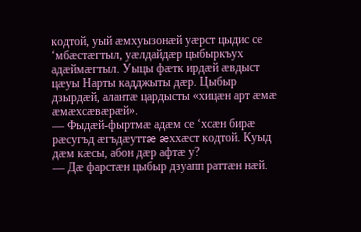кодтой, уый æмхуызонæй уæрст цыдис се ‘мбæстæгтыл, уæлдайдæр цыбыркъух адæймæгтыл. Уыцы фæтк ирдæй æвдыст цæуы Нарты кадджыты дæр. Цыбыр дзырдæй, алантæ цардысты «хицæн арт æмæ æмæхсæвæрæй».
— Фыдæй-фыртмæ адæм се ‘хсæн бирæ рæсугъд æгъдæуттæ æххæст кодтой. Куыд дæм кæсы, абон дæр афтæ у?
— Дæ фарстæн цыбыр дзуапп раттæн нæй.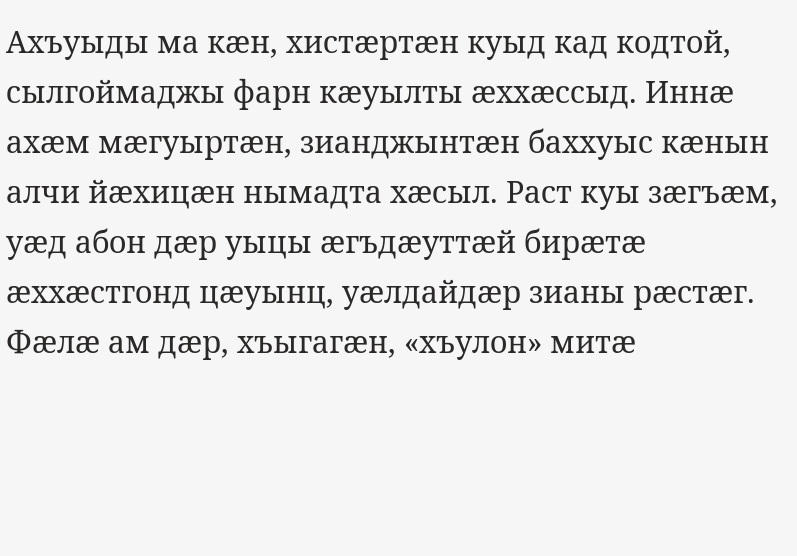Ахъуыды ма кæн, хистæртæн куыд кад кодтой, сылгоймаджы фарн кæуылты æххæссыд. Иннæ ахæм мæгуыртæн, зианджынтæн баххуыс кæнын алчи йæхицæн нымадта хæсыл. Раст куы зæгъæм, уæд абон дæр уыцы æгъдæуттæй бирæтæ æххæстгонд цæуынц, уæлдайдæр зианы рæстæг. Фæлæ ам дæр, хъыгагæн, «хъулон» митæ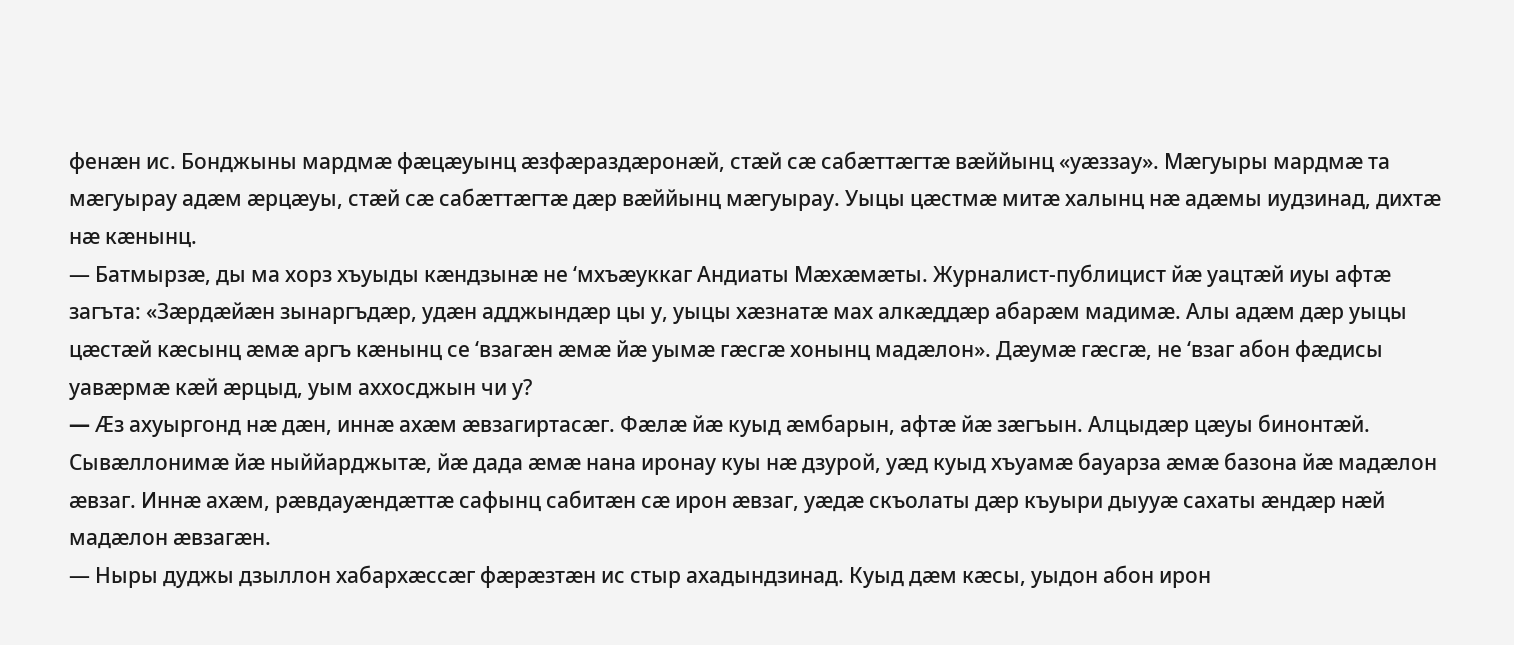фенæн ис. Бонджыны мардмæ фæцæуынц æзфæраздæронæй, стæй сæ сабæттæгтæ вæййынц «уæззау». Мæгуыры мардмæ та мæгуырау адæм æрцæуы, стæй сæ сабæттæгтæ дæр вæййынц мæгуырау. Уыцы цæстмæ митæ халынц нæ адæмы иудзинад, дихтæ нæ кæнынц.
— Батмырзæ, ды ма хорз хъуыды кæндзынæ не ‘мхъæуккаг Андиаты Мæхæмæты. Журналист-публицист йæ уацтæй иуы афтæ загъта: «Зæрдæйæн зынаргъдæр, удæн адджындæр цы у, уыцы хæзнатæ мах алкæддæр абарæм мадимæ. Алы адæм дæр уыцы цæстæй кæсынц æмæ аргъ кæнынц се ‘взагæн æмæ йæ уымæ гæсгæ хонынц мадæлон». Дæумæ гæсгæ, не ‘взаг абон фæдисы уавæрмæ кæй æрцыд, уым аххосджын чи у?
— Æз ахуыргонд нæ дæн, иннæ ахæм æвзагиртасæг. Фæлæ йæ куыд æмбарын, афтæ йæ зæгъын. Алцыдæр цæуы бинонтæй. Сывæллонимæ йæ ныййарджытæ, йæ дада æмæ нана иронау куы нæ дзурой, уæд куыд хъуамæ бауарза æмæ базона йæ мадæлон æвзаг. Иннæ ахæм, рæвдауæндæттæ сафынц сабитæн сæ ирон æвзаг, уæдæ скъолаты дæр къуыри дыууæ сахаты æндæр нæй мадæлон æвзагæн.
— Ныры дуджы дзыллон хабархæссæг фæрæзтæн ис стыр ахадындзинад. Куыд дæм кæсы, уыдон абон ирон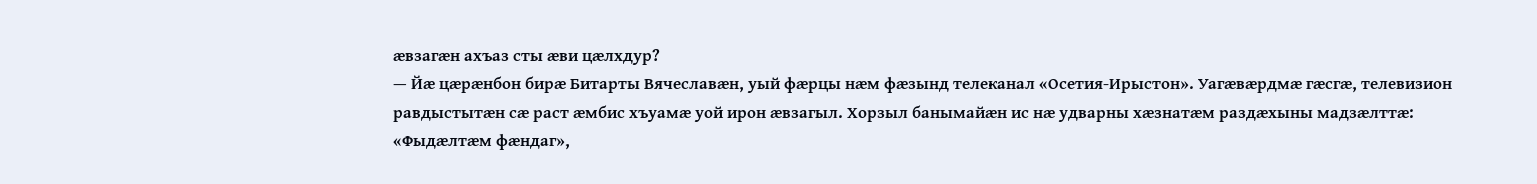æвзагæн ахъаз сты æви цæлхдур?
— Йæ цæрæнбон бирæ Битарты Вячеславæн, уый фæрцы нæм фæзынд телеканал «Осетия-Ирыстон». Уагæвæрдмæ гæсгæ, телевизион равдыстытæн сæ раст æмбис хъуамæ уой ирон æвзагыл. Хорзыл банымайæн ис нæ удварны хæзнатæм раздæхыны мадзæлттæ: «Фыдæлтæм фæндаг»,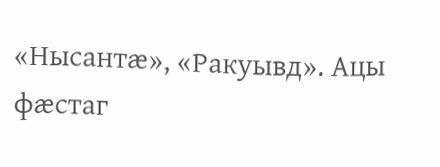«Нысантæ», «Ракуывд». Ацы фæстаг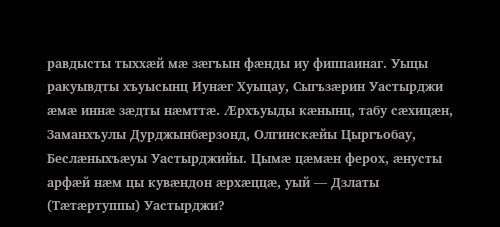равдысты тыххæй мæ зæгъын фæнды иу фиппаинаг. Уыцы ракуывдты хъуысынц Иунæг Хуыцау, Сыгъзæрин Уастырджи æмæ иннæ зæдты нæмттæ. Æрхъуыды кæнынц, табу сæхицæн, Заманхъулы Дурджынбæрзонд, Олгинскæйы Цыргъобау, Беслæныхъæуы Уастырджийы. Цымæ цæмæн ферох, æнусты арфæй нæм цы кувæндон æрхæццæ, уый — Дзлаты (Тæтæртуппы) Уастырджи?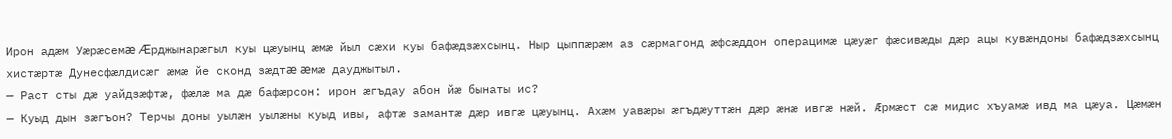Ирон адæм Уæрæсемæ Æрджынарæгыл куы цæуынц æмæ йыл сæхи куы бафæдзæхсынц. Ныр цыппæрæм аз сæрмагонд æфсæддон операцимæ цæуæг фæсивæды дæр ацы кувæндоны бафæдзæхсынц хистæртæ Дунесфæлдисæг æмæ йе сконд зæдтæ æмæ дауджытыл.
— Раст сты дæ уайдзæфтæ, фæлæ ма дæ бафæрсон: ирон æгъдау абон йæ бынаты ис?
— Куыд дын зæгъон? Терчы доны уылæн уылæны куыд ивы, афтæ замантæ дæр ивгæ цæуынц. Ахæм уавæры æгъдæуттæн дæр æнæ ивгæ нæй. Æрмæст сæ мидис хъуамæ ивд ма цæуа. Цæмæн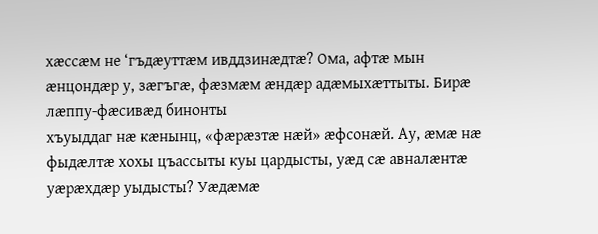хæссæм не ‘гъдæуттæм ивддзинæдтæ? Ома, афтæ мын æнцондæр у, зæгъгæ, фæзмæм æндæр адæмыхæттыты. Бирæ лæппу-фæсивæд бинонты
хъуыддаг нæ кæнынц, «фæрæзтæ нæй» æфсонæй. Ау, æмæ нæ фыдæлтæ хохы цъассыты куы цардысты, уæд сæ авналæнтæ уæрæхдæр уыдысты? Уæдæмæ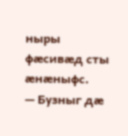ныры фæсивæд сты æнæныфс.
— Бузныг дæ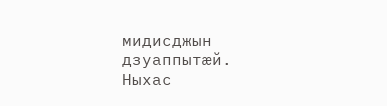мидисджын дзуаппытæй.
Ныхас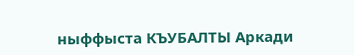ныффыста КЪУБАЛТЫ Аркади